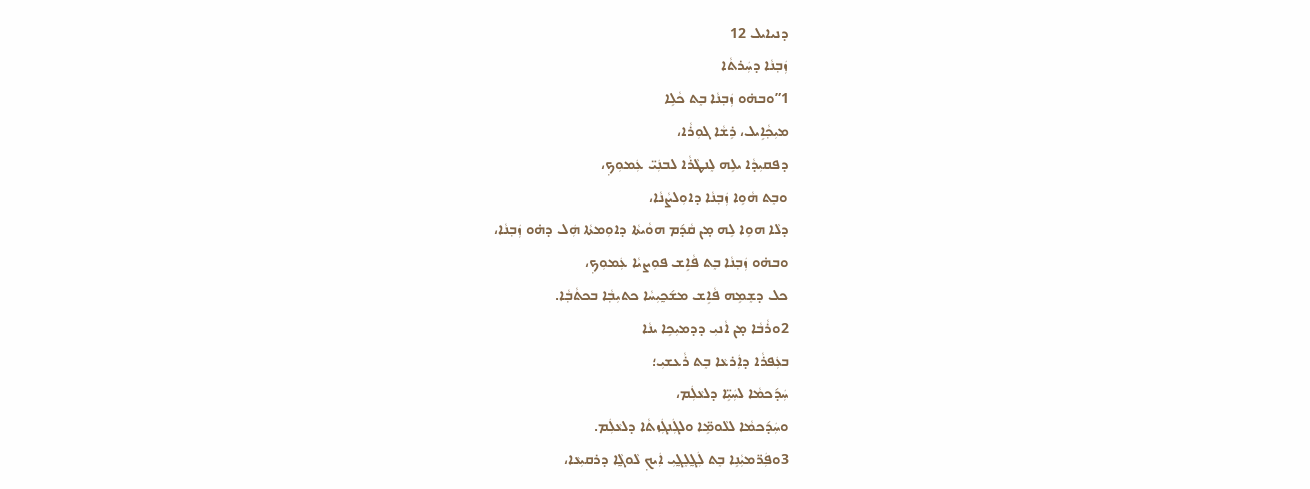ܕܢܝܐܝܠ 12
ܙܲܒ݂ܢܵܐ ܕܚܲܪܬܵܐ
1”ܘܒܗ̇ܘ ܙܲܒ݂ܢܵܐ ܒܸܬ ܟܵܠܹܐ
ܡܝܼܟ݂ܵܐܹܝܠ، ܪܹܫܵܐ ܓܘܼܪܵܐ،
ܕܦܩܝܼܕܵܐ ܝܠܹܗ ܠܸܢܛܵܪܵܐ ܠܒܢܲܝ̈ ܥܲܡܘܼܟ݂،
ܘܒܸܬ ܗܵܘܹܐ ܙܲܒ݂ܢܵܐ ܕܐܘܼܠܨܵܢܵܐ،
ܕܠܵܐ ܗܘܹܐ ܠܹܗ ܡ̣ܢ ܩܵܕ݇ܡ ܗܘܵܝܬܵܐ ܕܐܘܼܡܬܵܐ ܗܲܠ ܕܗ̇ܘ ܙܲܒ݂ܢܵܐ،
ܘܒܗ̇ܘ ܙܲܒ݂ܢܵܐ ܒܸܬ ܦܵܐܹܫ ܦܘܼܨܝܵܐ ܥܲܡܘܼܟ݂،
ܟܠ ܕܫܸܡܹܗ ܦܵܐܹܫ ܡܫ݇ܟ̰ܝܼܚܵܐ ܟܬܝܼܒ݂ܵܐ ܒܟܬܵܒ݂ܵܐ.
2ܘܪܵܒܵܐ ܡ̣ܢ ܐܵܢܝܼ ܕܕܡܝܼܟܹܐ ܝܢܵܐ
ܒܥܲܦܪܵܐ ܕܐܲܪܥܵܐ ܒܸܬ ܪܵܥܫܝܼ؛
ܚܲܕ݇ܟܡܵܐ ܠܚܲܝܹ̈ܐ ܕܠܥܵܠܲܡ،
ܘܚܲܕ݇ܟܡܵܐ ܠܠܵܘܡܹ̈ܐ ܘܠܓܲܢܓܲܙܬܵܐ ܕܠܥܵܠܲܡ.
3ܘܦܲܪ̈ܡܝܼܵܢܹܐ ܒܸܬ ܠܲܓ̰ܠܸܓ̰ܝܼ ܐܲܝܟ݂ ܠܵܘܓ̰ܵܐ ܕܪܩܝܼܥܵܐ،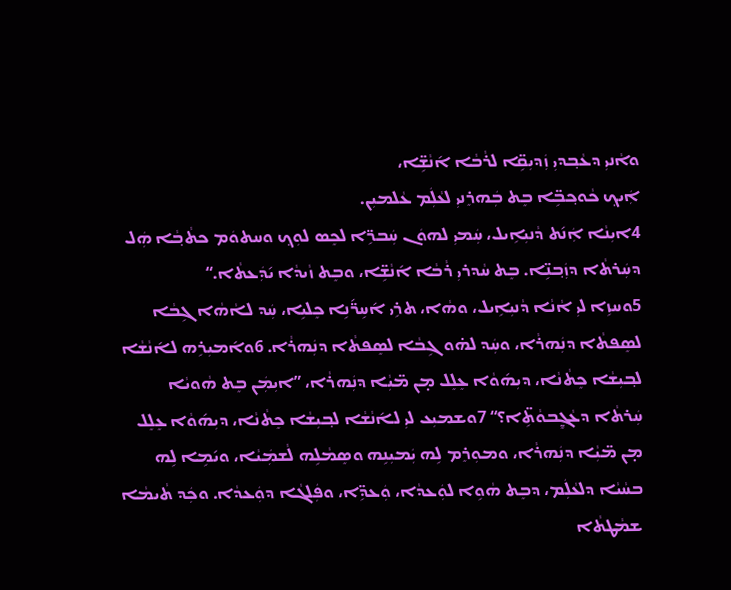ܘܐܵܢܝܼ ܕܥܵܒ݂ܕܝܼ ܙܲܕܝܼܩܹ̈ܐ ܠܪܵܒܵܐ ܐ݇ܢܵܫܹ̈ܐ،
ܐܲܝܟ݂ ܟܵܘܟ݂ܒܹ̈ܐ ܒܸܬ ܒܲܗܪܸܢܝܼ ܠܥܵܠܲܡ ܥܵܠܡܝܼܢ.
4ܐܝܼܢܵܐ ܐܲܢ݇ܬ ܕܵܢܝܼܐܹܝܠ، ܚܲܡܝܼ ܠܗܘܿܢ ܚܲܒܪܹ̈ܐ ܠܟܸܣ ܠܘܼܟ݂ ܘܚܬܘܿܡ ܟܬܵܒ݂ܵܐ ܗܲܠ ܕܚܲܪܬܵܐ ܕܙܲܒ݂ܢܹ̈ܐ. ܒܸܬ ܚܵܕܪܝܼ ܪܵܒܵܐ ܐ݇ܢܵܫܹ̈ܐ، ܘܒܸܬ ܙܵܝܕܵܐ ܝ݇ܕܲܥܬܵܐ.“
5ܘܚܙܹܐ ܠܝܼ ܐܵܢܵܐ ܕܵܢܝܼܐܹܝܠ، ܘܗܵܐ، ܬܪܹܝ ܐ݇ܚܹܪ̈݇ܢܹܐ ܟܸܠܝܹܐ، ܚܲܕ ܠܐܵܗܵܐ ܓܹܒܵܐ ܠܣܸܦܬܵܐ ܕܢܲܗܪܵܐ، ܘܚܲܕ ܠܗ̇ܘ ܓܹܒܵܐ ܠܣܸܦܬܵܐ ܕܢܲܗܪܵܐ. 6ܘܐ݇ܡܝܼܪܹܗ ܠܐ݇ܢܵܫܵܐ ܠܒ݂ܝܼܫܵܐ ܟܸܬܵܢܵܐ، ܕܝܼܗ݇ܘܵܐ ܥܸܠܸܠ ܡ̣ܢ ܡ̈ܝܼܵܐ ܕܢܲܗܪܵܐ، ”ܐܝܼܡܲܢ ܒܸܬ ܗܵܘܝܵܐ ܚܲܪܬܵܐ ܕܥܵܓ̰ܸܒܘܵܬܹ̈ܐ؟“ 7ܘܫܡܝܼܥ ܠܝܼ ܠܐ݇ܢܵܫܵܐ ܠܒ݂ܝܼܫܵܐ ܟܸܬܵܢܵܐ، ܕܝܼܗ݇ܘܵܐ ܥܸܠܸܠ ܡ̣ܢ ܡ̈ܝܼܵܐ ܕܢܲܗܪܵܐ، ܘܡܘܼܪܸܡ ܠܹܗ ܝܲܡܝܼܢܹܗ ܘܣܸܡܵܠܹܗ ܠܵܫܡܲܝܵܐ، ܘܝ݇ܡܹܐ ܠܹܗ ܒܚܵܝܵܐ ܕܠܥܵܠܲܡ، ܕܒܸܬ ܗܵܘܹܐ ܠܘܲܥܕܵܐ، ܘܲܥܕܹ̈ܐ، ܘܦܲܠܓܵܐ ܕܘܲܥܕܵܐ. ܘܟܲܕ ܬܵܝܡܵܐ ܫܡܵܛܬܵܐ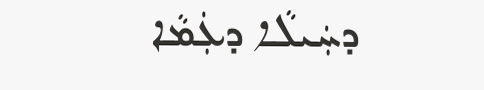ܕܚܲܝܠܵܐ ܕܥܲܡܵܐ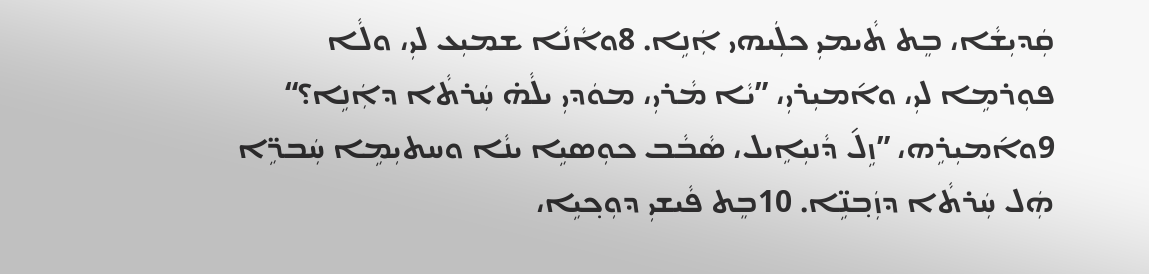ܩܲܕܝܼܫܵܐ، ܒܸܬ ܬܵܝܡܝܼ ܟܠܲܝܗܝ ܐܲܢܹܐ. 8ܘܐܵܢܵܐ ܫܡܝܼܥ ܠܝܼ، ܘܠܵܐ ܦܘܼܪܡܹܐ ܠܝܼ، ܘܐ݇ܡܝܼܪܝܼ، ”ܝܵܐ ܡܵܪܝܼ، ܡܘܿܕܝܼ ܝܠܵܗ̇ ܚܲܪܬܵܐ ܕܐܲܢܹܐ؟“ 9ܘܐ݇ܡܝܼܪܹܗ، ”ܙܹܠ݇ ܕܵܢܝܼܐܹܝܠ، ܣܵܒܵܒ ܟܘܼܣܝܹܐ ܝܢܵܐ ܘܚܬܝܼܡܹܐ ܚܲܒܪܹ̈ܐ ܗܲܠ ܚܲܪܬܵܐ ܕܙܲܒ݂ܢܹ̈ܐ. 10ܒܸܬ ܦܵܝܫܝܼ ܕܘܼܟ݂ܝܹܐ،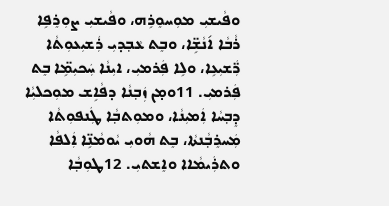ܘܦܵܝܫܝܼ ܡܘܼܚܘܸܪܹܗ، ܘܦܵܝܫܝܼ ܨܘܼܪܸܦܹܐ ܪܵܒܵܐ ܐ݇ܢܵܫܹ̈ܐ، ܘܒܸܬ ܥܵܒ݂ܕܝܼ ܪܲܫܝܼܥܘܼܬܵܐ ܪ̈ܲܫܝܼܥܹܐ، ܘܠܹܐ ܦܲܪܡܝܼ، ܐܝܼܢܵܐ ܚܲܟܝܼܡܹ̈ܐ ܒܸܬ ܦܲܪܡܝܼ. 11ܘܡ̣ܢ ܙܲܒ݂ܢܵܐ ܕܦܵܐܹܫ ܡܘܼܟܠܝܼܵܐ ܕܸܒ݂ܚܵܐ ܐܲܡܝܼܢܵܐ، ܘܡܘܼܬܒ݂ܵܐ ܛܲܢܦܘܼܬܵܐ ܡܲܚܪܸܒ݂ܵܢܬܵܐ، ܒܸܬ ܗܵܘܝܼ ܝܵܘܡܵܢܹ̈ܐ ܐܲܠܦܵܐ ܘܬܪܲܝܡܵܐܐ ܘܐܸܫܬܝܼ. 12ܛܘܼܒ݂ܵܐ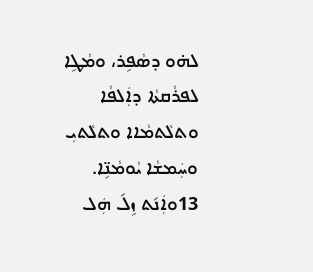ܠܗ̇ܘ ܕܣܵܦܹܪ، ܘܡܵܛܹܐ ܠܦܪܵܩܬܵܐ ܕܐܲܠܦܵܐ ܘܬܠܵܬܡܵܐܐ ܘܬܠܵܬܝܼ ܘܚܲܡܫܵܐ ܝܵܘܡܵܢܹ̈ܐ. 13ܘܐܲܢ݇ܬ ܙܹܠ݇ ܗܲܠ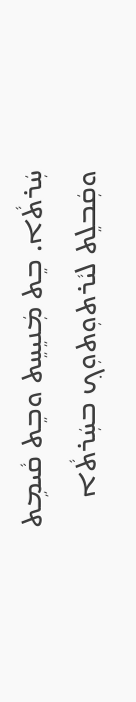ܚܲܪܬܵܐ. ܒܸܬ ܡܲܢܝܸܚܸܬ ܘܒܸܬ ܩܵܝܡܹܬ ܘܩܲܒܠܸܬ ܠܝܵܪܬܘܼܬܘܼܟ݂ ܒܚܲܪܬܵܐ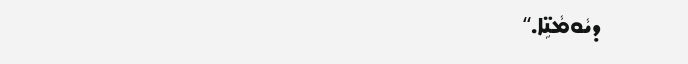ܕܝܵܘܡܵܢܹ̈ܐ.“